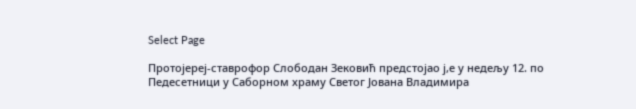Select Page

Протојереј-ставрофор Слободан Зековић предстојао ј,е у недељу 12. по Педесетници у Саборном храму Светог Јована Владимира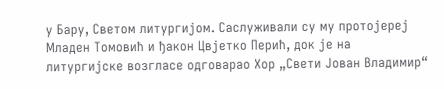у Бару, Светом литургијом. Саслуживали су му протојереј Младен Томовић и ђакон Цвјетко Перић, док је на литургијске возгласе одговарао Хор „Свети Јован Владимир“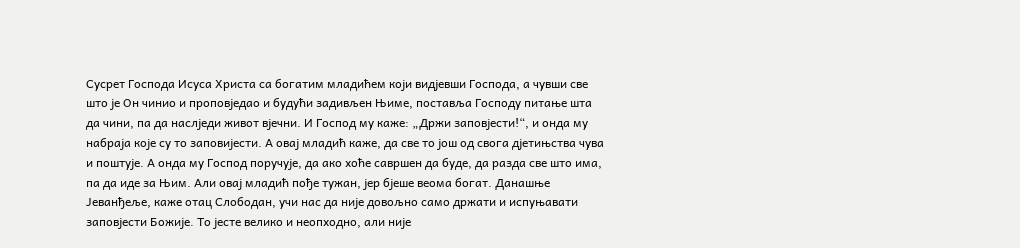Сусрет Господа Исуса Христа са богатим младићем који видјевши Господа, а чувши све што је Он чинио и проповједао и будући задивљен Њиме, поставља Господу питање шта да чини, па да наслједи живот вјечни. И Господ му каже: „Држи заповјести!“, и онда му набраја које су то заповијести. А овај младић каже, да све то још од свога дјетињства чува и поштује. А онда му Господ поручује, да ако хоће савршен да буде, да разда све што има, па да иде за Њим. Али овај младић пође тужан, јер бјеше веома богат. Данашње Јеванђеље, каже отац Слободан, учи нас да није довољно само држати и испуњавати заповјести Божије. То јесте велико и неопходно, али није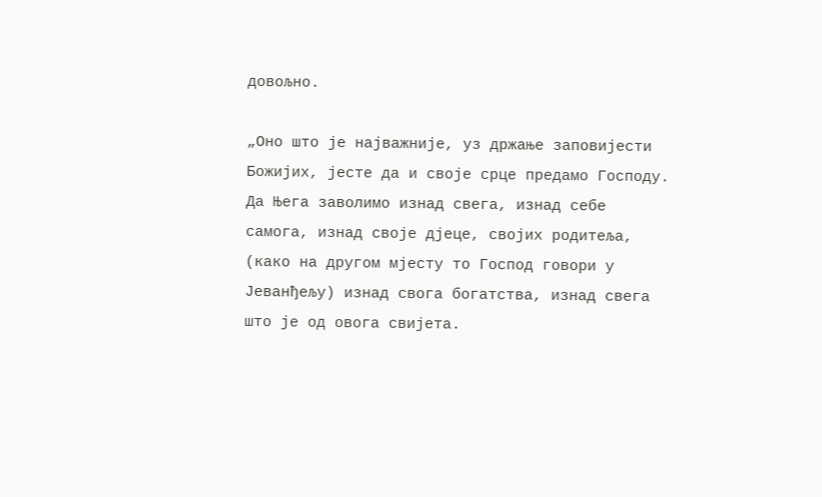довољно.

„Оно што је најважније, уз држање заповијести Божијих, јесте да и своје срце предамо Господу. Да Њега заволимо изнад свега, изнад себе самога, изнад своје дјеце, својих родитеља, (како на другом мјесту то Господ говори у Јеванђељу) изнад свога богатства, изнад свега што је од овога свијета.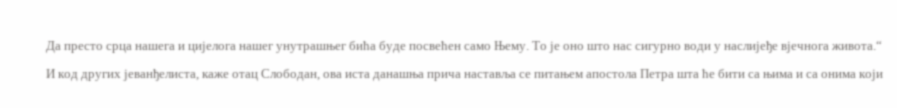Да престо срца нашега и цијелога нашег унутрашњег бића буде посвећен само Њему. То је оно што нас сигурно води у наслијеђе вјечнога живота.“

И код других јеванђелиста, каже отац Слободан, ова иста данашња прича наставља се питањем апостола Петра шта ће бити са њима и са онима који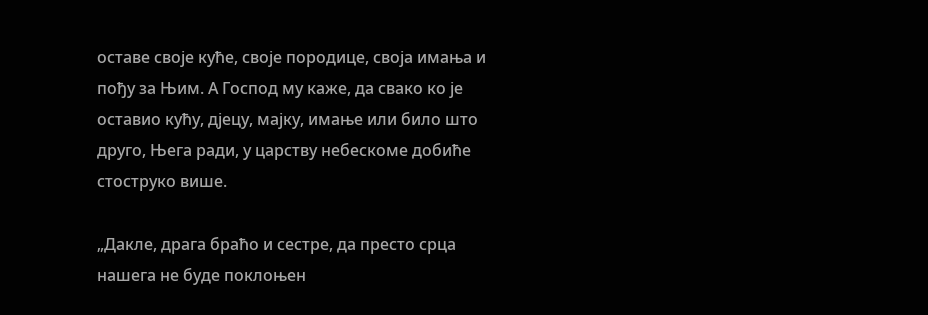оставе своје куће, своје породице, своја имања и пођу за Њим. А Господ му каже, да свако ко је оставио кућу, дјецу, мајку, имање или било што друго, Њега ради, у царству небескоме добиће стоструко више.

„Дакле, драга браћо и сестре, да престо срца нашега не буде поклоњен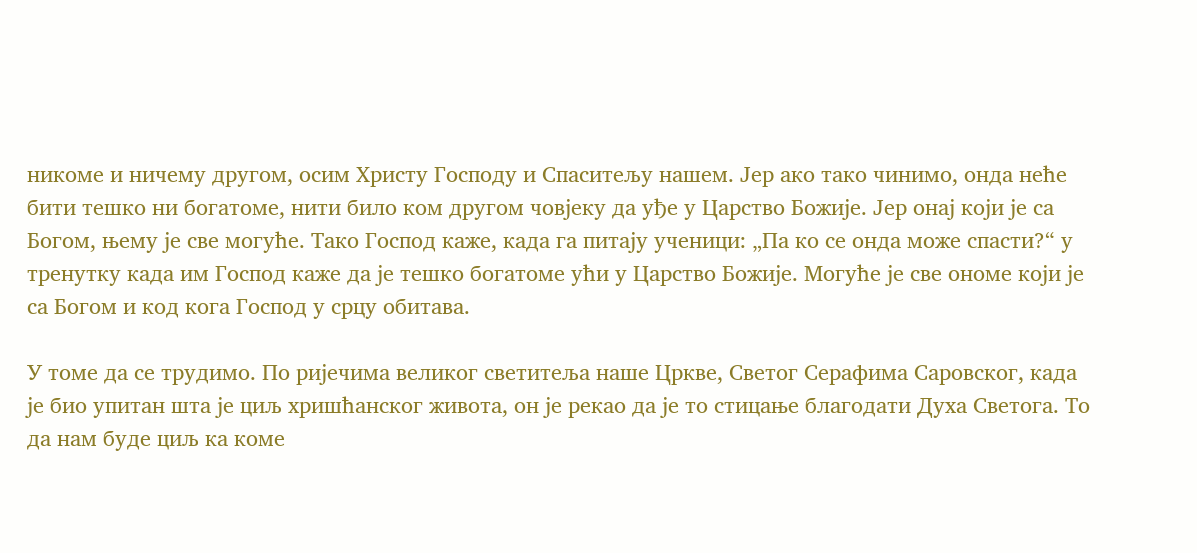никоме и ничему другом, осим Христу Господу и Спаситељу нашем. Јер ако тако чинимо, онда неће бити тешко ни богатоме, нити било ком другом човјеку да уђе у Царство Божије. Јер онај који је са Богом, њему је све могуће. Тако Господ каже, када га питају ученици: „Па ко се онда може спасти?“ у тренутку када им Господ каже да је тешко богатоме ући у Царство Божије. Могуће је све ономе који је са Богом и код кога Господ у срцу обитава.

У томе да се трудимо. По ријечима великог светитеља наше Цркве, Светог Серафима Саровског, када је био упитан шта је циљ хришћанског живота, он је рекао да је то стицање благодати Духа Светога. То да нам буде циљ ка коме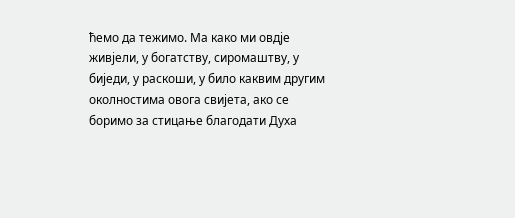ћемо да тежимо. Ма како ми овдје живјели, у богатству, сиромаштву, у биједи, у раскоши, у било каквим другим околностима овога свијета, ако се боримо за стицање благодати Духа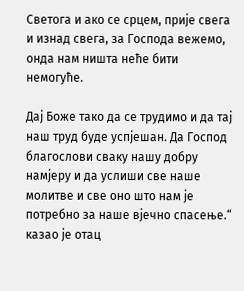Светога и ако се срцем, прије свега и изнад свега, за Господа вежемо, онда нам ништа неће бити немогуће.

Дај Боже тако да се трудимо и да тај наш труд буде успјешан. Да Господ благослови сваку нашу добру намјеру и да услиши све наше молитве и све оно што нам је потребно за наше вјечно спасење.“ казао је отац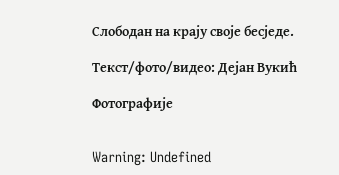Слободан на крају своје бесједе.

Текст/фото/видео: Дејан Вукић

Фотографије


Warning: Undefined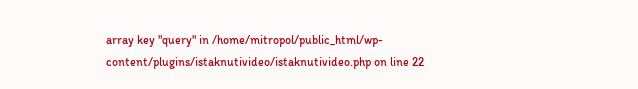array key "query" in /home/mitropol/public_html/wp-content/plugins/istaknutivideo/istaknutivideo.php on line 22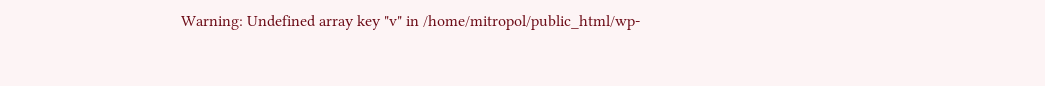Warning: Undefined array key "v" in /home/mitropol/public_html/wp-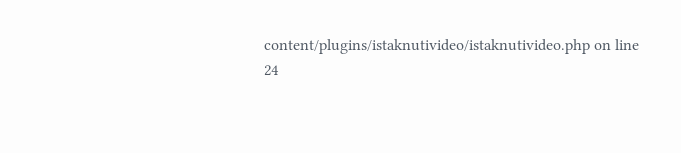content/plugins/istaknutivideo/istaknutivideo.php on line 24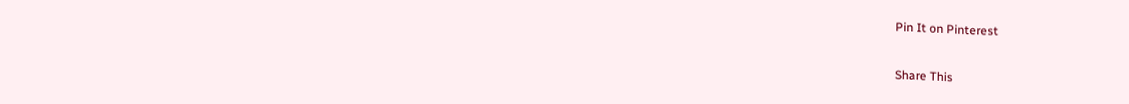Pin It on Pinterest

Share This